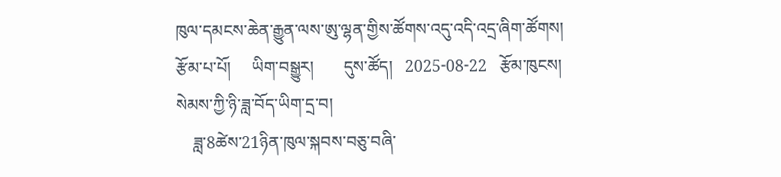ཁུལ་དམངས་ཆེན་རྒྱུན་ལས་ཨུ་ལྷན་གྱིས་ཚོགས་འདུ་འདི་འདྲ་ཞིག་ཚོགས།
རྩོམ་པ་པོ།     ཡིག་བསྒྱུར།       དུས་ཚོད།   2025-08-22   རྩོམ་ཁུངས།    སེམས་ཀྱི་ཉི་ཟླ་བོད་ཡིག་དྲ་བ།
    ཟླ་8ཚེས་21ཉིན་ཁུལ་སྐབས་བཅུ་བཞི་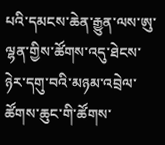པའི་དམངས་ཆེན་རྒྱུན་ལས་ཨུ་ལྷན་གྱིས་ཚོགས་འདུ་ཐེངས་ཉེར་དགུ་བའི་མཉམ་འབྲེལ་ཚོགས་ཆུང་གི་ཚོགས་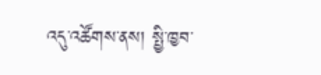འདུ་འཚོགས་ནས། སྤྱི་ཁྱབ་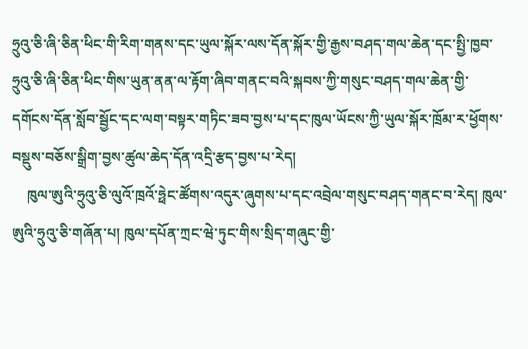ཧྲུའུ་ཅི་ཞི་ཅིན་ཕིང་གི་རིག་གནས་དང་ཡུལ་སྐོར་ལས་དོན་སྐོར་གྱི་རྒྱས་བཤད་གལ་ཆེན་དང་སྤྱི་ཁྱབ་ཧྲུའུ་ཅི་ཞི་ཅིན་ཕིང་གིས་ཡུན་ནན་ལ་རྟོག་ཞིབ་གནང་བའི་སྐབས་ཀྱི་གསུང་བཤད་གལ་ཆེན་གྱི་དགོངས་དོན་སློབ་སྦྱོང་དང་ལག་བསྟར་གཏིང་ཟབ་བྱས་པ་དང་ཁུལ་ཡོངས་ཀྱི་ཡུལ་སྐོར་ཁྲོམ་ར་ཕྱོགས་བསྡུས་བཅོས་སྒྲིག་བྱས་ཚུལ་ཆེད་དོན་འདྲི་རྩད་བྱས་པ་རེད།
    ཁུལ་ཨུའི་ཧྲུའུ་ཅི་ལུའོ་ཁྲའོ་ཧྥེང་ཚོགས་འདུར་ཞུགས་པ་དང་འབྲེལ་གསུང་བཤད་གནང་བ་རེད། ཁུལ་ཨུའི་ཧྲུའུ་ཅི་གཞོན་པ། ཁུལ་དཔོན་ཀྲང་ཝེ་ཏུང་གིས་སྲིད་གཞུང་གྱི་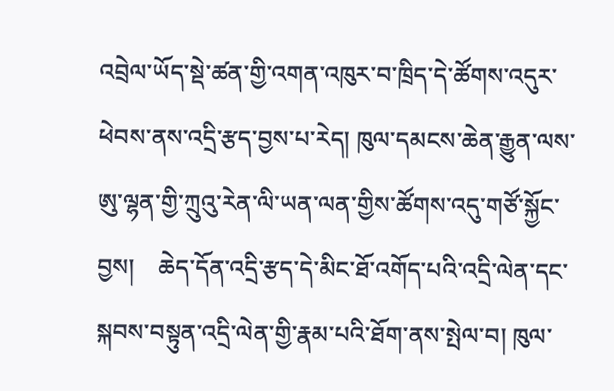འབྲེལ་ཡོད་སྡེ་ཚན་གྱི་འགན་འཁུར་བ་ཁྲིད་དེ་ཚོགས་འདུར་ཕེབས་ནས་འདྲི་རྩད་བྱས་པ་རེད། ཁུལ་དམངས་ཆེན་རྒྱུན་ལས་ཨུ་ལྷན་གྱི་ཀྲུའུ་རེན་ལི་ཡན་ལན་གྱིས་ཚོགས་འདུ་གཙོ་སྐྱོང་བྱས།    ཆེད་དོན་འདྲི་རྩད་དེ་མིང་ཐོ་འགོད་པའི་འདྲི་ལེན་དང་སྐབས་བསྟུན་འདྲི་ལེན་གྱི་རྣམ་པའི་ཐོག་ནས་སྤེལ་བ། ཁུལ་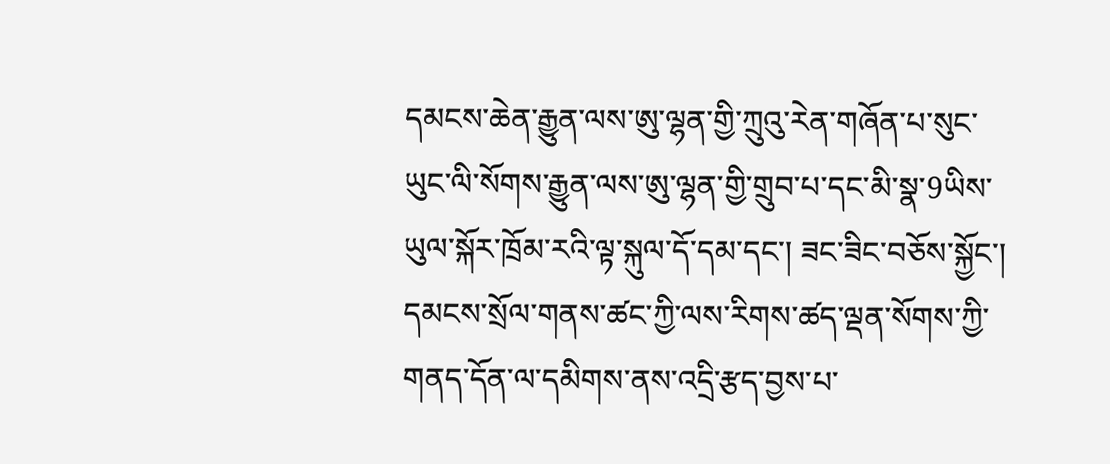དམངས་ཆེན་རྒྱུན་ལས་ཨུ་ལྷན་གྱི་ཀྲུའུ་རེན་གཞོན་པ་སུང་ཡུང་ལི་སོགས་རྒྱུན་ལས་ཨུ་ལྷན་གྱི་གྲུབ་པ་དང་མི་སྣ་9ཡིས་ཡུལ་སྐོར་ཁྲོམ་རའི་ལྟ་སྐུལ་དོ་དམ་དང་། ཟང་ཟིང་བཅོས་སྐྱོང་། དམངས་སྲོལ་གནས་ཚང་ཀྱི་ལས་རིགས་ཚད་ལྡན་སོགས་ཀྱི་གནད་དོན་ལ་དམིགས་ནས་འདྲི་རྩད་བྱས་པ་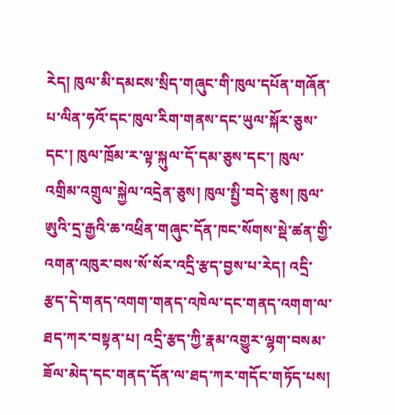རེད། ཁུལ་མི་དམངས་སྲིད་གཞུང་གི་ཁུལ་དཔོན་གཞོན་པ་ལིན་ཧའོ་དང་ཁུལ་རིག་གནས་དང་ཡུལ་སྐོར་ཅུས་དང་། ཁུལ་ཁྲོམ་ར་ལྟ་སྐུལ་དོ་དམ་ཅུས་དང་། ཁུལ་འགྲིམ་འགྲུལ་སྐྱེལ་འདྲེན་ཅུས། ཁུལ་སྤྱི་བདེ་ཅུས། ཁུལ་ཨུའི་དྲ་རྒྱའི་ཆ་འཕྲིན་གཞུང་དོན་ཁང་སོགས་སྡེ་ཚན་གྱི་འགན་འཁུར་བས་སོ་སོར་འདྲི་རྩད་བྱས་པ་རེད། འདྲི་རྩད་དེ་གནད་འགག་གནད་འཁེལ་དང་གནད་འགག་ལ་ཐད་ཀར་བསྟན་པ། འདྲི་རྩད་ཀྱི་རྣམ་འགྱུར་ལྷག་བསམ་ཟོལ་མེད་དང་གནད་དོན་ལ་ཐད་ཀར་གདོང་གཏོད་པས།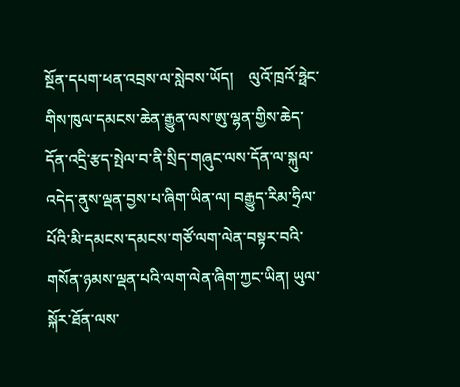སྔོན་དཔག་ཕན་འབྲས་ལ་སླེབས་ཡོད།    ལུའོ་ཁྲའོ་ཧྥེང་གིས་ཁུལ་དམངས་ཆེན་རྒྱུན་ལས་ཨུ་ལྷན་གྱིས་ཆེད་དོན་འདྲི་རྩད་སྤེལ་བ་ནི་སྲིད་གཞུང་ལས་དོན་ལ་སྐུལ་འདེད་ནུས་ལྡན་བྱས་པ་ཞིག་ཡིན་ལ། བརྒྱུད་རིམ་ཧྲིལ་པོའི་མི་དམངས་དམངས་གཙོ་ལག་ལེན་བསྟར་བའི་གསོན་ཉམས་ལྡན་པའི་ལག་ལེན་ཞིག་ཀྱང་ཡིན། ཡུལ་སྐོར་ཐོན་ལས་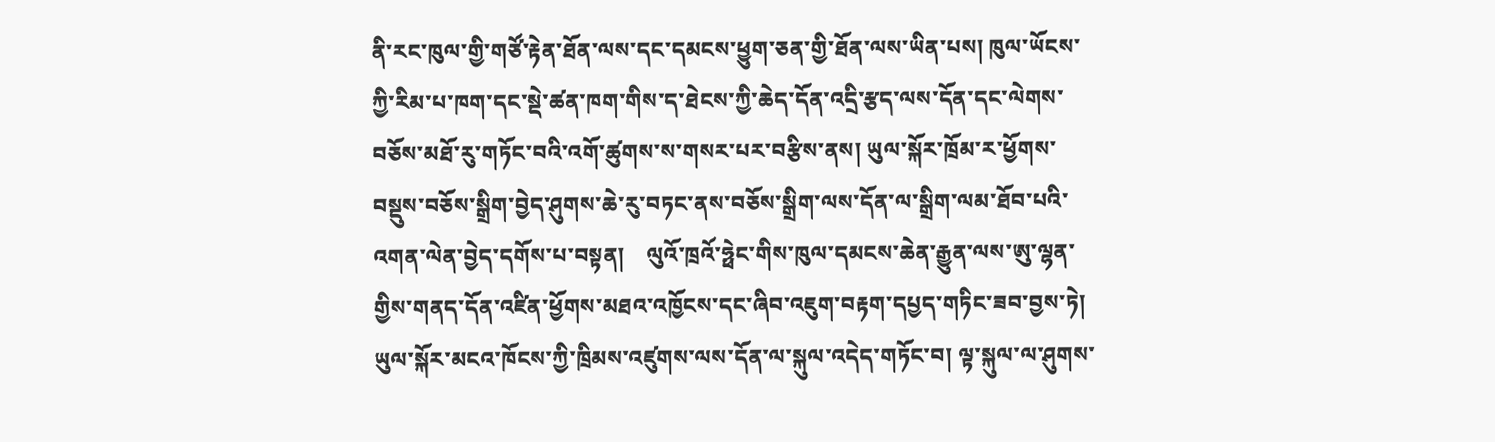ནི་རང་ཁུལ་གྱི་གཙོ་རྟེན་ཐོན་ལས་དང་དམངས་ཕྱུག་ཅན་གྱི་ཐོན་ལས་ཡིན་པས། ཁུལ་ཡོངས་ཀྱི་རིམ་པ་ཁག་དང་སྡེ་ཚན་ཁག་གིས་ད་ཐེངས་ཀྱི་ཆེད་དོན་འདྲི་རྩད་ལས་དོན་དང་ལེགས་བཅོས་མཐོ་རུ་གཏོང་བའི་འགོ་ཚུགས་ས་གསར་པར་བརྩིས་ནས། ཡུལ་སྐོར་ཁྲོམ་ར་ཕྱོགས་བསྡུས་བཅོས་སྒྲིག་བྱེད་ཤུགས་ཆེ་རུ་བཏང་ནས་བཅོས་སྒྲིག་ལས་དོན་ལ་སྒྲིག་ལམ་ཐོབ་པའི་འགན་ལེན་བྱེད་དགོས་པ་བསྟན།    ལུའོ་ཁྲའོ་ཧྥེང་གིས་ཁུལ་དམངས་ཆེན་རྒྱུན་ལས་ཨུ་ལྷན་གྱིས་གནད་དོན་འཛིན་ཕྱོགས་མཐའ་འཁྱོངས་དང་ཞིབ་འཇུག་བརྟག་དཔྱད་གཏིང་ཟབ་བྱས་ཏེ། ཡུལ་སྐོར་མངའ་ཁོངས་ཀྱི་ཁྲིམས་འཛུགས་ལས་དོན་ལ་སྐུལ་འདེད་གཏོང་བ། ལྟ་སྐུལ་ལ་ཤུགས་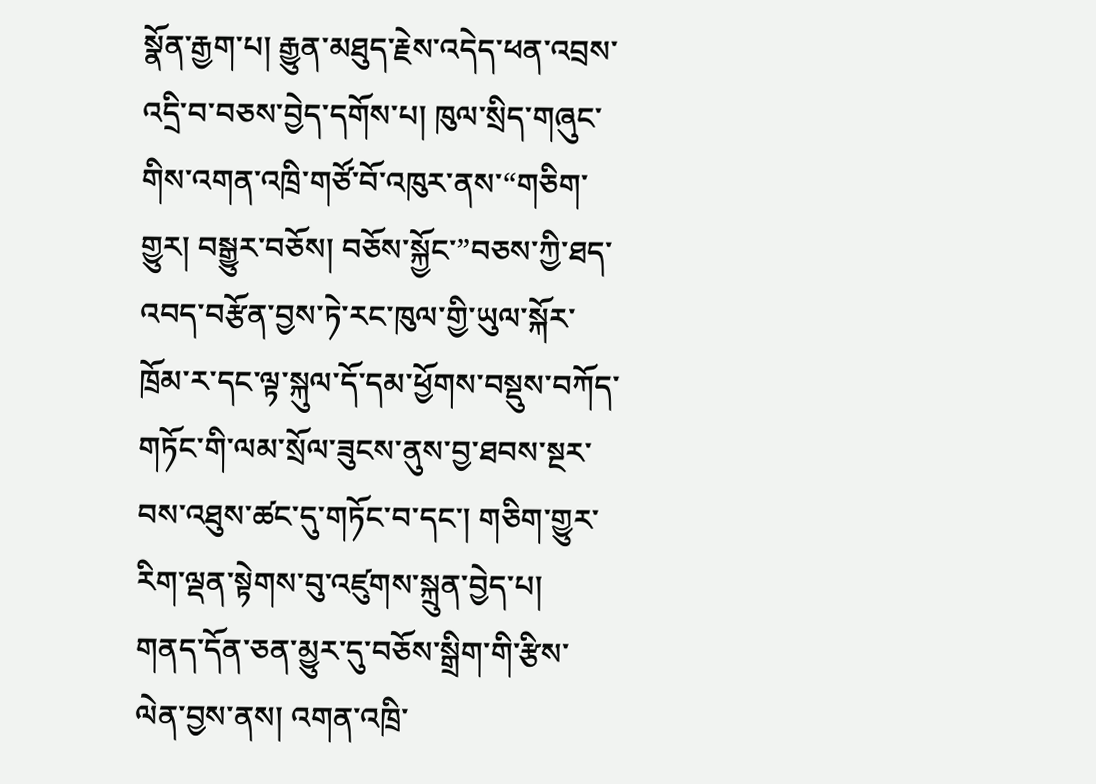སྣོན་རྒྱག་པ། རྒྱུན་མཐུད་རྗེས་འདེད་ཕན་འབྲས་འདྲི་བ་བཅས་བྱེད་དགོས་པ། ཁུལ་སྲིད་གཞུང་གིས་འགན་འཁྲི་གཙོ་བོ་འཁུར་ནས་“གཅིག་གྱུར། བསྒྱུར་བཅོས། བཅོས་སྐྱོང་”བཅས་ཀྱི་ཐད་འབད་བརྩོན་བྱས་ཏེ་རང་ཁུལ་གྱི་ཡུལ་སྐོར་ཁྲོམ་ར་དང་ལྟ་སྐུལ་དོ་དམ་ཕྱོགས་བསྡུས་བཀོད་གཏོང་གི་ལམ་སྲོལ་ཟུངས་ནུས་བྱ་ཐབས་སྔར་བས་འཐུས་ཚང་དུ་གཏོང་བ་དང་། གཅིག་གྱུར་རིག་ལྡན་སྟེགས་བུ་འཛུགས་སྐྲུན་བྱེད་པ།  གནད་དོན་ཅན་མྱུར་དུ་བཅོས་སྒྲིག་གི་རྩིས་ལེན་བྱས་ནས། འགན་འཁྲི་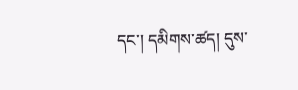དང་། དམིགས་ཚད། དུས་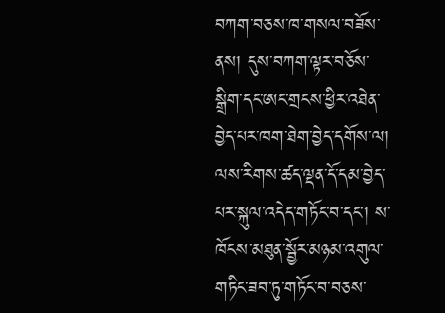བཀག་བཅས་ཁ་གསལ་བཟོས་ནས། དུས་བཀག་ལྟར་བཅོས་སྒྲིག་དང་ཨང་གྲངས་ཕྱིར་འཐེན་བྱེད་པར་ཁག་ཐེག་བྱེད་དགོས་ལ། ལས་རིགས་ཚད་ལྡན་དོ་དམ་བྱེད་པར་སྐུལ་འདེད་གཏོང་བ་དང་། ས་ཁོངས་མཐུན་སྦྱོར་མཉམ་འགུལ་གཏིང་ཟབ་ཏུ་གཏོང་བ་བཅས་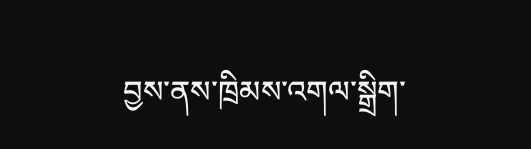བྱས་ནས་ཁྲིམས་འགལ་སྒྲིག་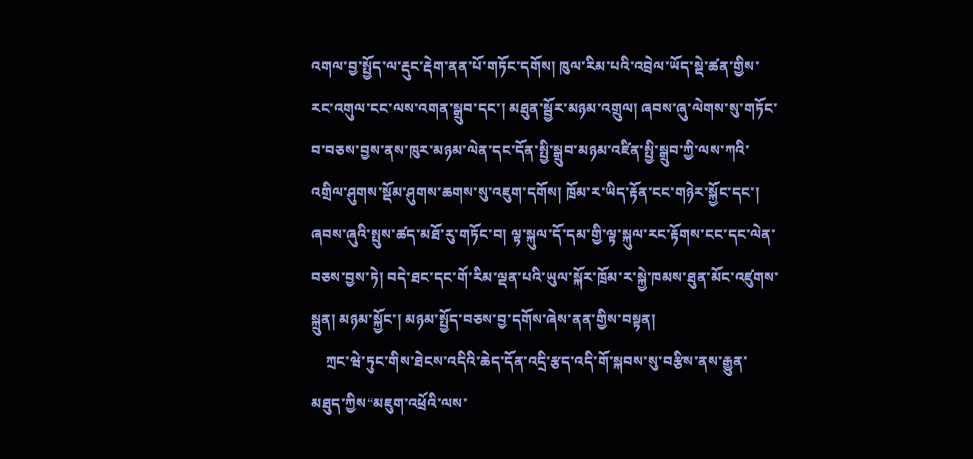འགལ་བྱ་སྤྱོད་ལ་རྡུང་རྡེག་ནན་པོ་གཏོང་དགོས། ཁུལ་རིམ་པའི་འབྲེལ་ཡོད་སྡེ་ཚན་གྱིས་རང་འགུལ་ངང་ལས་འགན་སྒྲུབ་དང་། མཐུན་སྦྱོར་མཉམ་འགྲུལ། ཞབས་ཞུ་ལེགས་སུ་གཏོང་བ་བཅས་བྱས་ནས་ཁུར་མཉམ་ལེན་དང་དོན་སྤྱི་སྒྲུབ་མཉམ་འཛིན་སྤྱི་སྒྲུབ་ཀྱི་ལས་ཀའི་འགྲིལ་ཤུགས་སྡོམ་ཤུགས་ཆགས་སུ་འཇུག་དགོས། ཁྲོམ་ར་ཡིད་རྟོན་ངང་གཉེར་སྐྱོང་དང་། ཞབས་ཞུའི་སྤུས་ཚད་མཐོ་རུ་གཏོང་བ། ལྟ་སྐུལ་དོ་དམ་གྱི་ལྟ་སྐུལ་རང་རྟོགས་ངང་དང་ལེན་བཅས་བྱས་ཏེ། བདེ་ཐང་དང་གོ་རིམ་ལྡན་པའི་ཡུལ་སྐོར་ཁྲོམ་ར་སྐྱེ་ཁམས་ཐུན་མོང་འཛུགས་སྐྲུན། མཉམ་སྐྱོང་། མཉམ་སྤྱོད་བཅས་བྱ་དགོས་ཞེས་ནན་གྱིས་བསྟན།
    ཀྲང་ཝེ་ཏུང་གིས་ཐེངས་འདིའི་ཆེད་དོན་འདྲི་རྩད་འདི་གོ་སྐབས་སུ་བརྩིས་ནས་རྒྱུན་མཐུད་ཀྱིས“མཇུག་འཕྲོའི་ལས་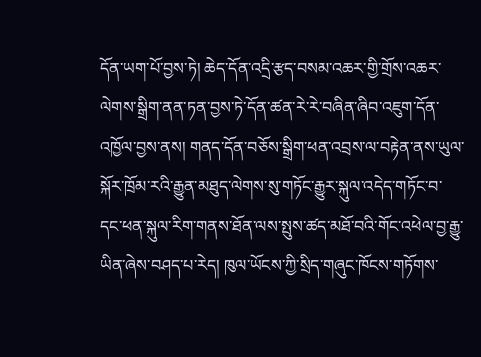དོན་ཡག་པོ་བྱས་ཏེ། ཆེད་དོན་འདྲི་རྩད་བསམ་འཆར་གྱི་གྲོས་འཆར་ལེགས་སྒྲིག་ནན་ཏན་བྱས་ཏེ་དོན་ཚན་རེ་རེ་བཞིན་ཞིབ་འཇུག་དོན་འཁྱོལ་བྱས་ནས། གནད་དོན་བཅོས་སྒྲིག་ཕན་འབྲས་ལ་བརྟེན་ནས་ཡུལ་སྐོར་ཁྲོམ་རའི་རྒྱུན་མཐུད་ལེགས་སུ་གཏོང་རྒྱུར་སྐུལ་འདེད་གཏོང་བ་དང་ཕན་སྐུལ་རིག་གནས་ཐོན་ལས་སྤུས་ཚད་མཐོ་བའི་གོང་འཕེལ་བྱ་རྒྱུ་ཡིན་ཞེས་བཤད་པ་རེད། ཁུལ་ཡོངས་ཀྱི་སྲིད་གཞུང་ཁོངས་གཏོགས་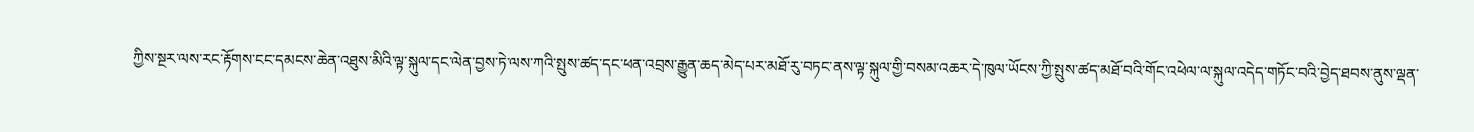ཀྱིས་སྔར་ལས་རང་རྟོགས་ངང་དམངས་ཆེན་འཐུས་མིའི་ལྟ་སྐུལ་དང་ལེན་བྱས་ཏེ་ལས་ཀའི་སྤུས་ཚད་དང་ཕན་འབྲས་རྒྱུན་ཆད་མེད་པར་མཐོ་རུ་བཏང་ནས་ལྟ་སྐུལ་གྱི་བསམ་འཆར་དེ་ཁུལ་ཡོངས་ཀྱི་སྤུས་ཚད་མཐོ་བའི་གོང་འཕེལ་ལ་སྐུལ་འདེད་གཏོང་བའི་བྱེད་ཐབས་ནུས་ལྡན་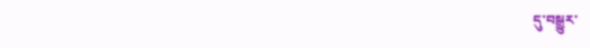དུ་བསྒྱུར་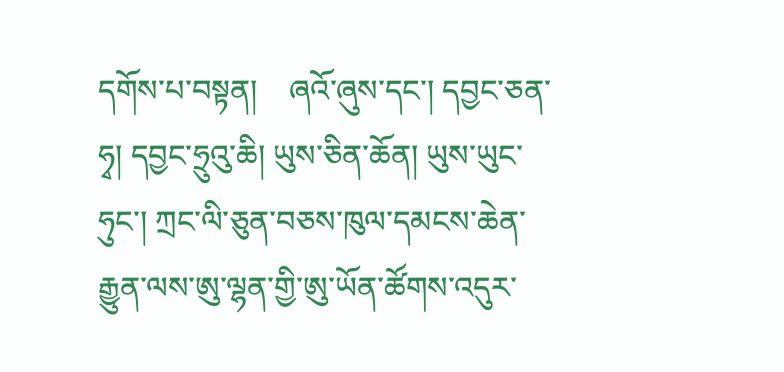དགོས་པ་བསྟན།    ཞའོ་ཞུས་དང་། དབྱང་ཅན་ཧྭ། དབྱང་ཧྲུའུ་ཆི། ཡུས་ཅིན་ཆོན། ཡུས་ཡུང་ཧུང་། ཀྲང་ལི་ཅུན་བཅས་ཁུལ་དམངས་ཆེན་རྒྱུན་ལས་ཨུ་ལྷན་གྱི་ཨུ་ཡོན་ཚོགས་འདུར་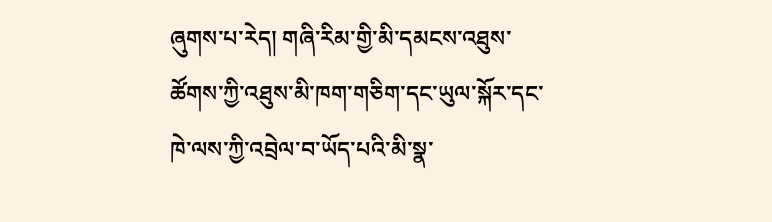ཞུགས་པ་རེད། གཞི་རིམ་གྱི་མི་དམངས་འཐུས་ཚོགས་ཀྱི་འཐུས་མི་ཁག་གཅིག་དང་ཡུལ་སྐོར་དང་ཁེ་ལས་ཀྱི་འབྲེལ་བ་ཡོད་པའི་མི་སྣ་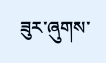ཟུར་ཞུགས་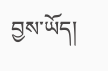བྱས་ཡོད།